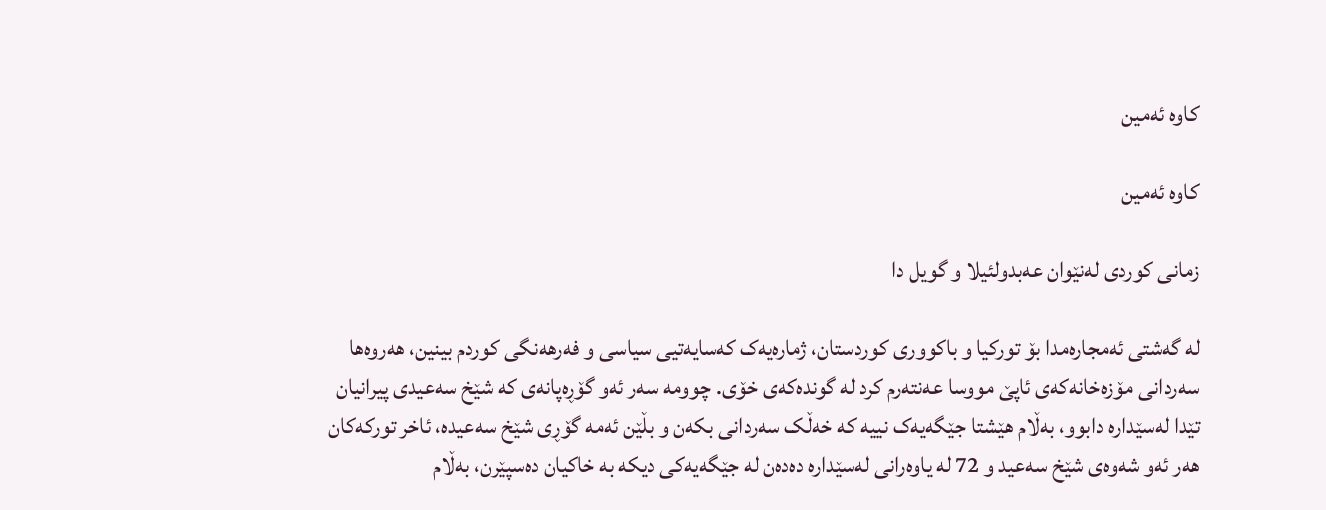کاوە ئەمین

کاوە ئەمین

زمانی کوردی لەنێوان عەبدولئیلا و گویل دا

لە گەشتی ئەمجارەمدا بۆ تورکیا و باکووری کوردستان، ژمارەیەک کەسایەتیی سیاسی و فەرهەنگی کوردم بینین، هەروەها سەردانی مۆزەخانەکەی ئاپێ مووسا عەنتەرم کرد لە گوندەکەی خۆی. چوومە سەر ئەو گۆڕەپانەی کە شێخ سەعیدی پیرانیان تێدا لەسێدارە دابوو، بەڵام هێشتا جێگەیەک نییە کە خەڵک سەردانی بکەن و بڵێن ئەمە گۆڕی شێخ سەعیدە، ئاخر تورکەکان هەر ئەو شەوەی شێخ سەعید و 72 لە یاوەرانی لەسێدارە دەدەن لە جێگەیەکی دیکە بە خاکیان دەسپێرن، بەڵام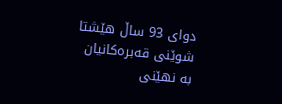دوای 93 ساڵ هێشتا شوێنی قەبرەکانیان بە نهێنی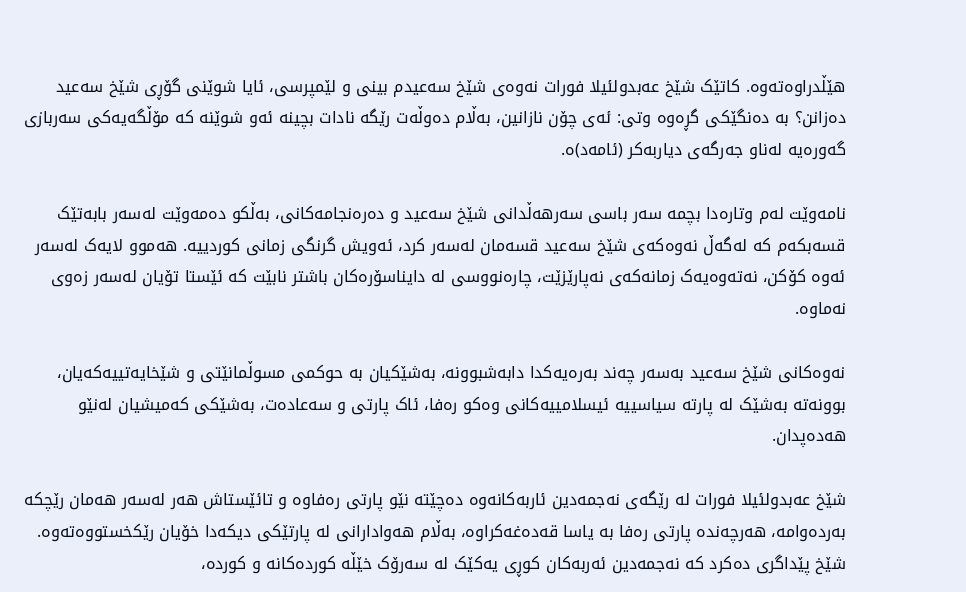هێڵدراوەتەوە. کاتێک شێخ عەبدولئیلا فورات نەوەی شێخ سەعیدم بینی و لێمپرسی، ئایا شوێنی گۆڕی شێخ سەعید دەزانن؟ بە دەنگێکی گڕەوە وتی: ئەی چۆن نازانین، بەڵام دەوڵەت رێگە نادات بچینە ئەو شوێنە کە مۆڵگەیەکی سەربازی گەورەیە لەناو جەرگەی دیاربەکر (ئامەد)ە.

نامەوێت لەم وتارەدا بچمە سەر باسی سەرهەڵدانی شێخ سەعید و دەرەنجامەکانی، بەڵکو دەمەوێت لەسەر بابەتێک قسەبکەم کە لەگەڵ نەوەکەی شێخ سەعید قسەمان لەسەر کرد، ئەویش گرنگی زمانی کوردییە. هەموو لایەک لەسەر ئەوە کۆکن، نەتەوەیەک زمانەکەی نەپارێزێت، چارەنووسی لە دایناسۆرەکان باشتر نابێت کە ئێستا تۆیان لەسەر زەوی نەماوە.

نەوەکانی شێخ سەعید بەسەر چەند بەرەیەکدا دابەشبوونە، بەشێکیان بە حوکمی مسوڵمانێتی و شێخایەتییەکەیان، بوونەتە بەشێک لە پارتە سیاسییە ئیسلامییەکانی وەکو رەفا، ئاک پارتی و سەعادەت، بەشێکی کەمیشیان لەنێو هەدەپدان.

شێخ عەبدولئیلا فورات لە رێگەی نەجمەدین ئاربەکانەوە دەچێتە نێو پارتی رەفاوە و تائێستاش هەر لەسەر هەمان رێچکە بەردەوامە، هەرچەندە پارتی رەفا بە یاسا قەدەغەکراوە، بەڵام هەوادارانی لە پارتێکی دیکەدا خۆیان رێکخستووەتەوە. شێخ پێداگری دەکرد کە نەجمەدین ئەربەکان کوڕی یەکێک لە سەرۆک خێڵە کوردەکانە و کوردە،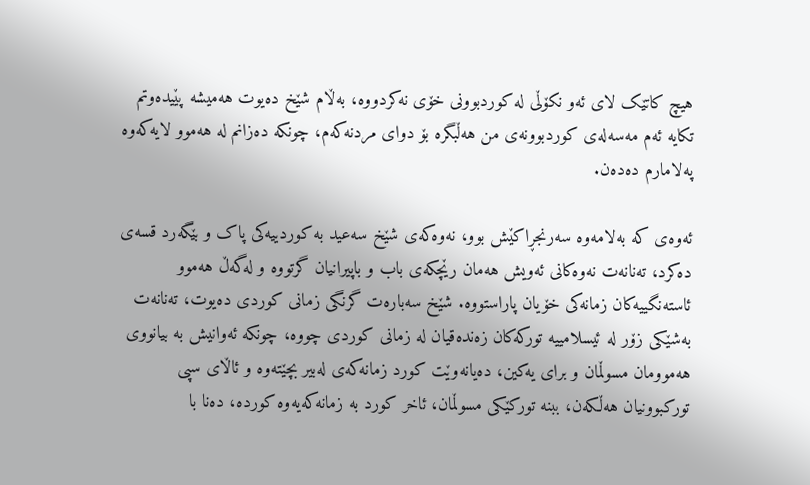هیچ کاتێک لای ئەو نکۆڵی لە کوردبوونی خۆی نەکردووە، بەڵام شێخ دەیوت هەمیشە پێیدەوتم تکایە ئەم مەسەلەی کوردبوونەی من هەڵبگرە بۆ دوای مردنەکەم، چونکە دەزانم لە هەموو لایەکەوە پەلامارم دەدەن.

ئەوەی کە بەلامەوە سەرنجڕاکێش بوو، نەوەکەی شێخ سەعید بە کوردییەکی پاک و بێگەرد قسەی دەکرد، تەنانەت نەوەکانی ئەویش هەمان رێچکەی باب و باپیرانیان گرتووە و لەگەڵ هەموو ئاستەنگییەکان زمانەکی خۆیان پاراستووە. شێخ سەبارەت گرنگی زمانی کوردی دەیوت، تەنانەت بەشێکی زۆر لە ئیسلامییە تورکەکان زەندەقیان لە زمانی کوردی چووە، چونکە ئەوانیش بە بیانووی هەموومان مسوڵمان و برای یەکین، دەیانەوێت کورد زمانەکەی لەبیر بچێتەوە و ئاڵای سپی تورکبوونیان هەڵکەن، ببنە تورکێکی مسوڵمان، ئاخر کورد بە زمانەکەیەوە کوردە، دەنا با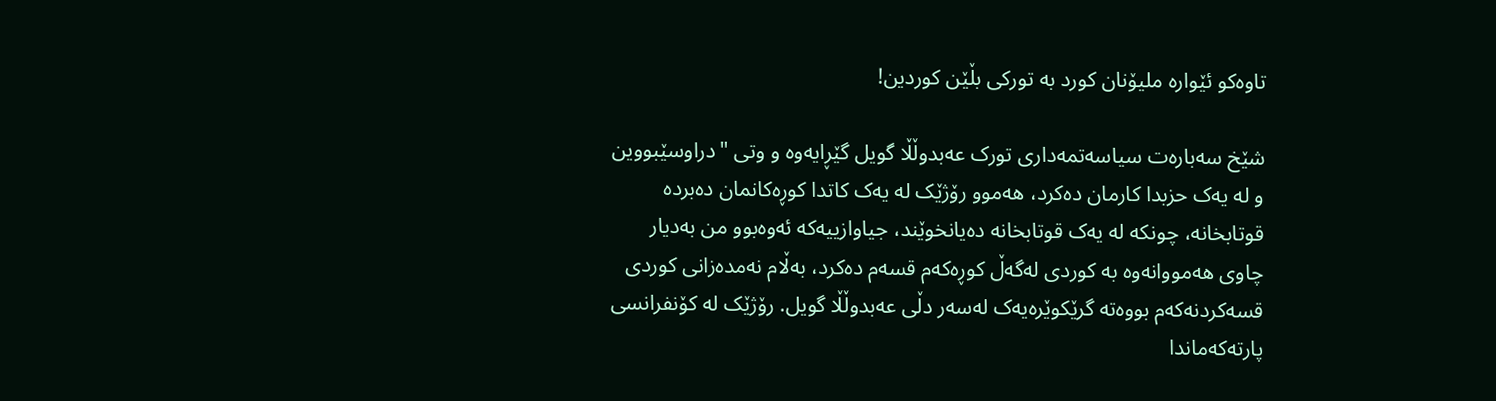تاوەکو ئێوارە ملیۆنان کورد بە تورکی بڵێن کوردین!

شێخ سەبارەت سیاسەتمەداری تورک عەبدوڵڵا گویل گێڕایەوە و وتی "دراوسێبووین و لە یەک حزبدا کارمان دەکرد، هەموو رۆژێک لە یەک کاتدا کوڕەکانمان دەبردە قوتابخانە، چونکە لە یەک قوتابخانە دەیانخوێند، جیاوازییەکە ئەوەبوو من بەدیار چاوی هەمووانەوە بە کوردی لەگەڵ کوڕەکەم قسەم دەکرد، بەڵام نەمدەزانی کوردی قسەکردنەکەم بووەتە گرێکوێرەیەک لەسەر دڵی عەبدوڵڵا گویل. رۆژێک لە کۆنفرانسی پارتەکەماندا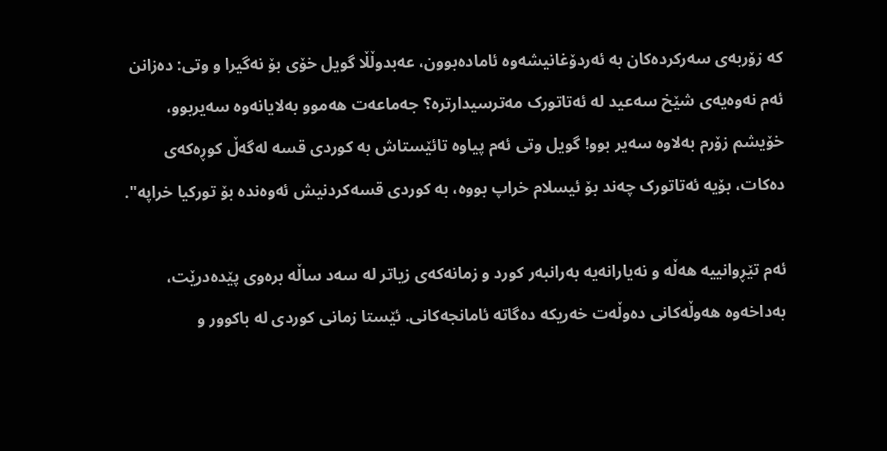کە زۆربەی سەرکردەکان بە ئەردۆغانیشەوە ئامادەبوون، عەبدوڵڵا گویل خۆی بۆ نەگیرا و وتی: دەزانن ئەم نەوەیەی شێخ سەعید لە ئەتاتورک مەترسیدارترە؟ جەماعەت هەموو بەلایانەوە سەیربوو، خۆیشم زۆرم بەلاوە سەیر بوو! گویل وتی ئەم پیاوە تائێستاش بە کوردی قسە لەگەڵ کوڕەکەی دەکات، بۆیە ئەتاتورک چەند بۆ ئیسلام خراپ بووە، بە کوردی قسەکردنیش ئەوەندە بۆ تورکیا خراپە".

ئەم تێڕوانییە هەڵە و نەیارانەیە بەرانبەر کورد و زمانەکەی زیاتر لە سەد ساڵە برەوی پێدەدرێت، بەداخەوە هەوڵەکانی دەوڵەت خەریکە دەگاتە ئامانجەکانی. ئێستا زمانی کوردی لە باکوور و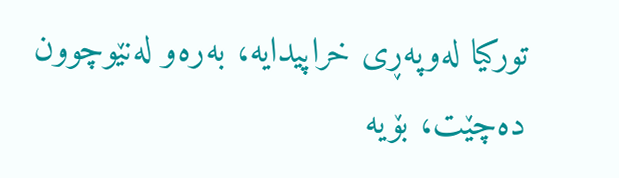تورکیا لەوپەڕی خراپیدایە، بەرەو لەنێوچوون دەچێت، بۆیە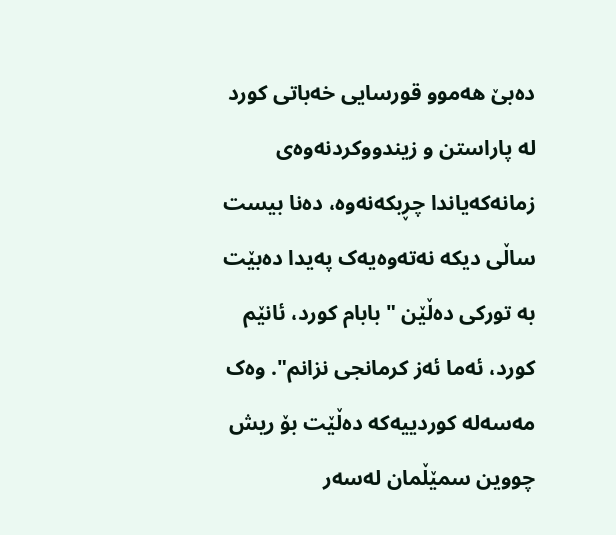دەبێ هەموو قورسایی خەباتی کورد لە پاراستن و زیندووکردنەوەی زمانەکەیاندا چڕبکەنەوە، دەنا بیست ساڵی دیکە نەتەوەیەک پەیدا دەبێت بە تورکی دەڵێن "بابام کورد، ئانێم کورد، ئەما ئەز کرمانجی نزانم". وەک مەسەلە کوردییەکە دەڵێت بۆ ریش چووین سمێڵمان لەسەر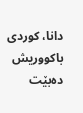دانا، کوردی باکووریش دەبێت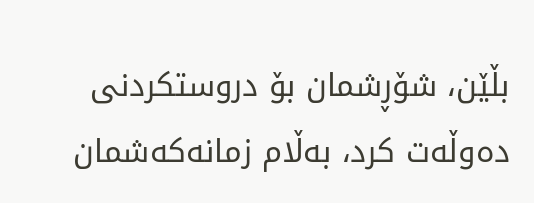بڵێن، شۆڕشمان بۆ دروستکردنی دەوڵەت کرد، بەڵام زمانەکەشمان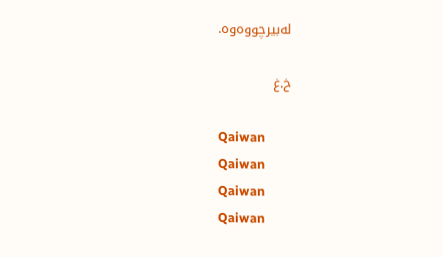لەبیرچووەوە.

خ.غ

Qaiwan
Qaiwan
Qaiwan
Qaiwan